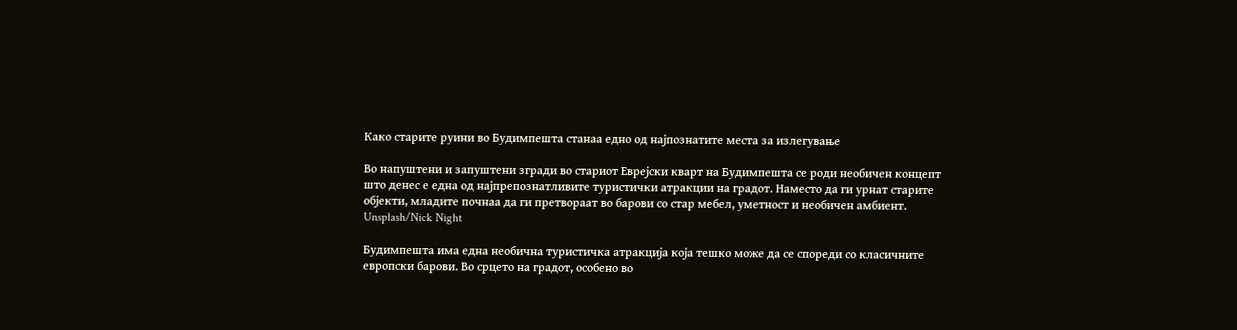Како старите руини во Будимпешта станаа едно од најпознатите места за излегување

Во напуштени и запуштени згради во стариот Еврејски кварт на Будимпешта се роди необичен концепт што денес е една од најпрепознатливите туристички атракции на градот. Наместо да ги урнат старите објекти, младите почнаа да ги претвораат во барови со стар мебел, уметност и необичен амбиент.
Unsplash/Nick Night

Будимпешта има една необична туристичка атракција која тешко може да се спореди со класичните европски барови. Во срцето на градот, особено во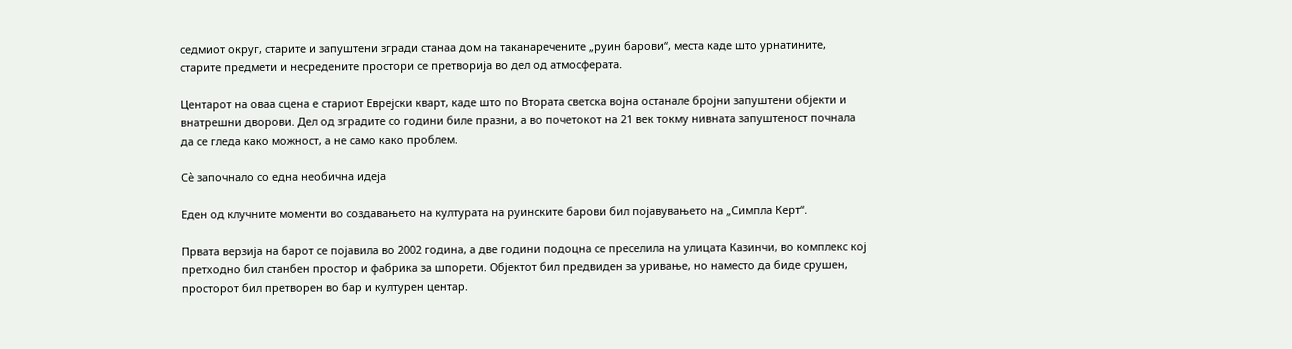седмиот округ, старите и запуштени згради станаа дом на таканаречените „руин барови“, места каде што урнатините, старите предмети и несредените простори се претворија во дел од атмосферата.

Центарот на оваа сцена е стариот Еврејски кварт, каде што по Втората светска војна останале бројни запуштени објекти и внатрешни дворови. Дел од зградите со години биле празни, а во почетокот на 21 век токму нивната запуштеност почнала да се гледа како можност, а не само како проблем.

Сè започнало со една необична идеја

Еден од клучните моменти во создавањето на културата на руинските барови бил појавувањето на „Симпла Керт“.

Првата верзија на барот се појавила во 2002 година, а две години подоцна се преселила на улицата Казинчи, во комплекс кој претходно бил станбен простор и фабрика за шпорети. Објектот бил предвиден за уривање, но наместо да биде срушен, просторот бил претворен во бар и културен центар.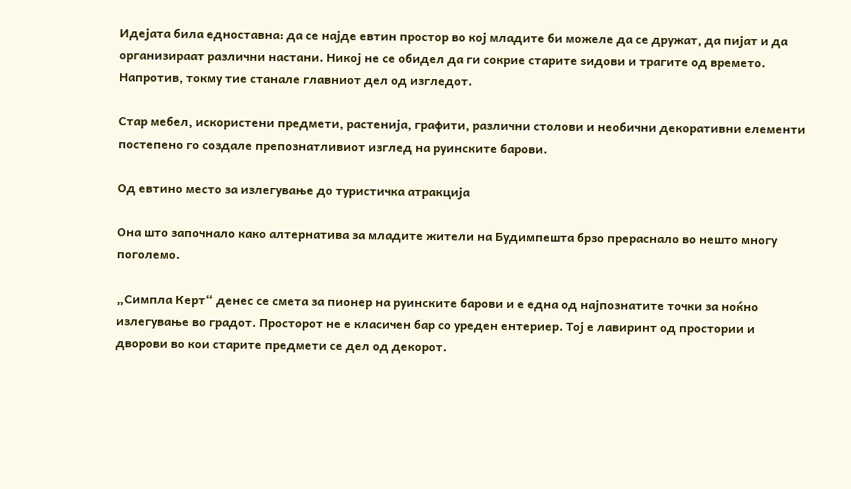Идејата била едноставна: да се најде евтин простор во кој младите би можеле да се дружат, да пијат и да организираат различни настани. Никој не се обидел да ги сокрие старите ѕидови и трагите од времето. Напротив, токму тие станале главниот дел од изгледот.

Стар мебел, искористени предмети, растенија, графити, различни столови и необични декоративни елементи постепено го создале препознатливиот изглед на руинските барови.

Од евтино место за излегување до туристичка атракција

Она што започнало како алтернатива за младите жители на Будимпешта брзо прераснало во нешто многу поголемо.

„Симпла Керт“ денес се смета за пионер на руинските барови и е една од најпознатите точки за ноќно излегување во градот. Просторот не е класичен бар со уреден ентериер. Тој е лавиринт од простории и дворови во кои старите предмети се дел од декорот.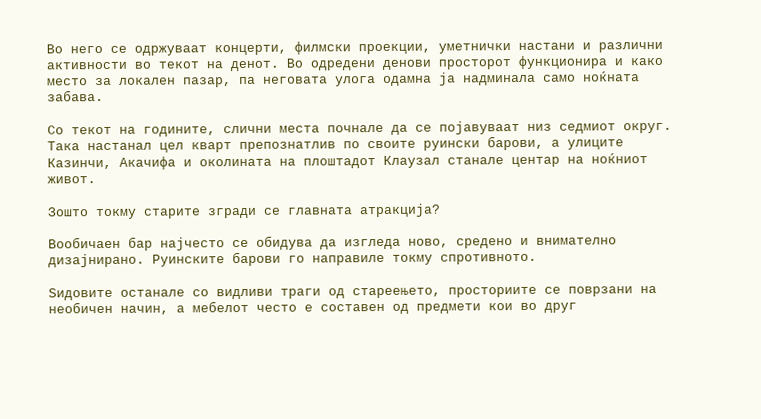Во него се одржуваат концерти, филмски проекции, уметнички настани и различни активности во текот на денот. Во одредени денови просторот функционира и како место за локален пазар, па неговата улога одамна ја надминала само ноќната забава.

Со текот на годините, слични места почнале да се појавуваат низ седмиот округ. Така настанал цел кварт препознатлив по своите руински барови, а улиците Казинчи, Акачифа и околината на плоштадот Клаузал станале центар на ноќниот живот.

Зошто токму старите згради се главната атракција?

Вообичаен бар најчесто се обидува да изгледа ново, средено и внимателно дизајнирано. Руинските барови го направиле токму спротивното.

Ѕидовите останале со видливи траги од стареењето, просториите се поврзани на необичен начин, а мебелот често е составен од предмети кои во друг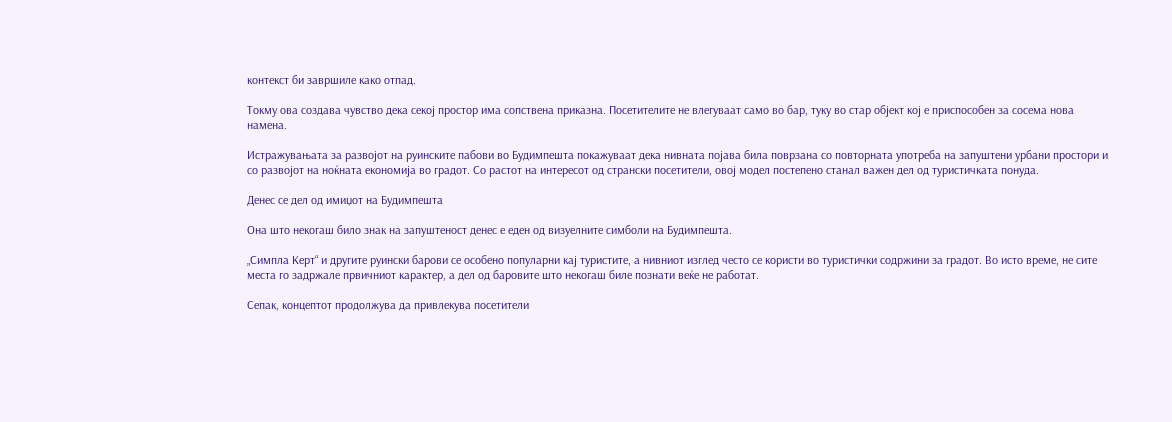контекст би завршиле како отпад.

Токму ова создава чувство дека секој простор има сопствена приказна. Посетителите не влегуваат само во бар, туку во стар објект кој е приспособен за сосема нова намена.

Истражувањата за развојот на руинските пабови во Будимпешта покажуваат дека нивната појава била поврзана со повторната употреба на запуштени урбани простори и со развојот на ноќната економија во градот. Со растот на интересот од странски посетители, овој модел постепено станал важен дел од туристичката понуда.

Денес се дел од имиџот на Будимпешта

Она што некогаш било знак на запуштеност денес е еден од визуелните симболи на Будимпешта.

„Симпла Керт“ и другите руински барови се особено популарни кај туристите, а нивниот изглед често се користи во туристички содржини за градот. Во исто време, не сите места го задржале првичниот карактер, а дел од баровите што некогаш биле познати веќе не работат.

Сепак, концептот продолжува да привлекува посетители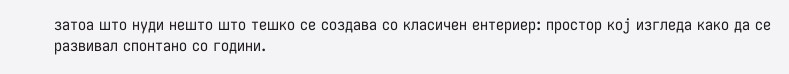затоа што нуди нешто што тешко се создава со класичен ентериер: простор кој изгледа како да се развивал спонтано со години.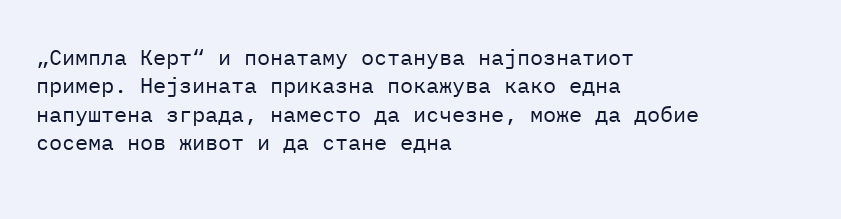„Симпла Керт“ и понатаму останува најпознатиот пример. Нејзината приказна покажува како една напуштена зграда, наместо да исчезне, може да добие сосема нов живот и да стане една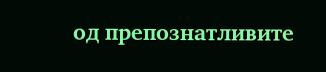од препознатливите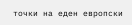точки на еден европски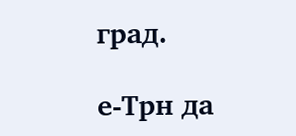град.

е-Трн да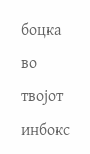боцка во твојот инбокс